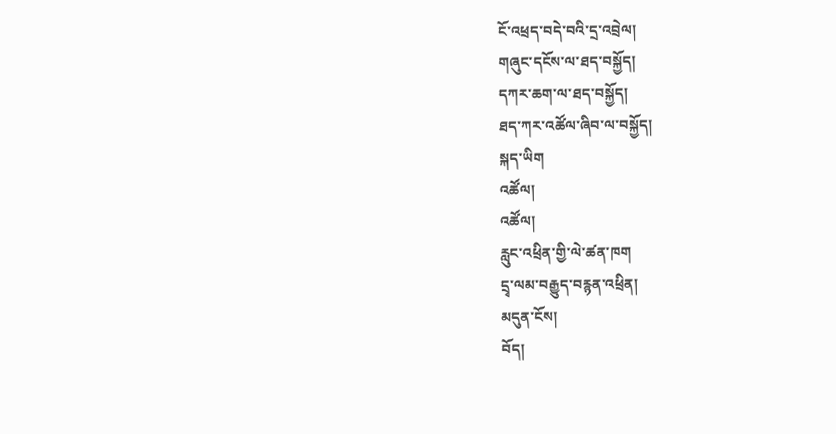ངོ་འཕྲད་བདེ་བའི་དྲ་འབྲེལ།
གཞུང་དངོས་ལ་ཐད་བསྐྱོད།
དཀར་ཆག་ལ་ཐད་བསྐྱོད།
ཐད་ཀར་འཚོལ་ཞིབ་ལ་བསྐྱོད།
སྐད་ཡིག
འཚོལ།
འཚོལ།
རླུང་འཕྲིན་གྱི་ལེ་ཚན་ཁག
དྲྭ་ལམ་བརྒྱུད་བརྙན་འཕྲིན།
མདུན་ངོས།
བོད།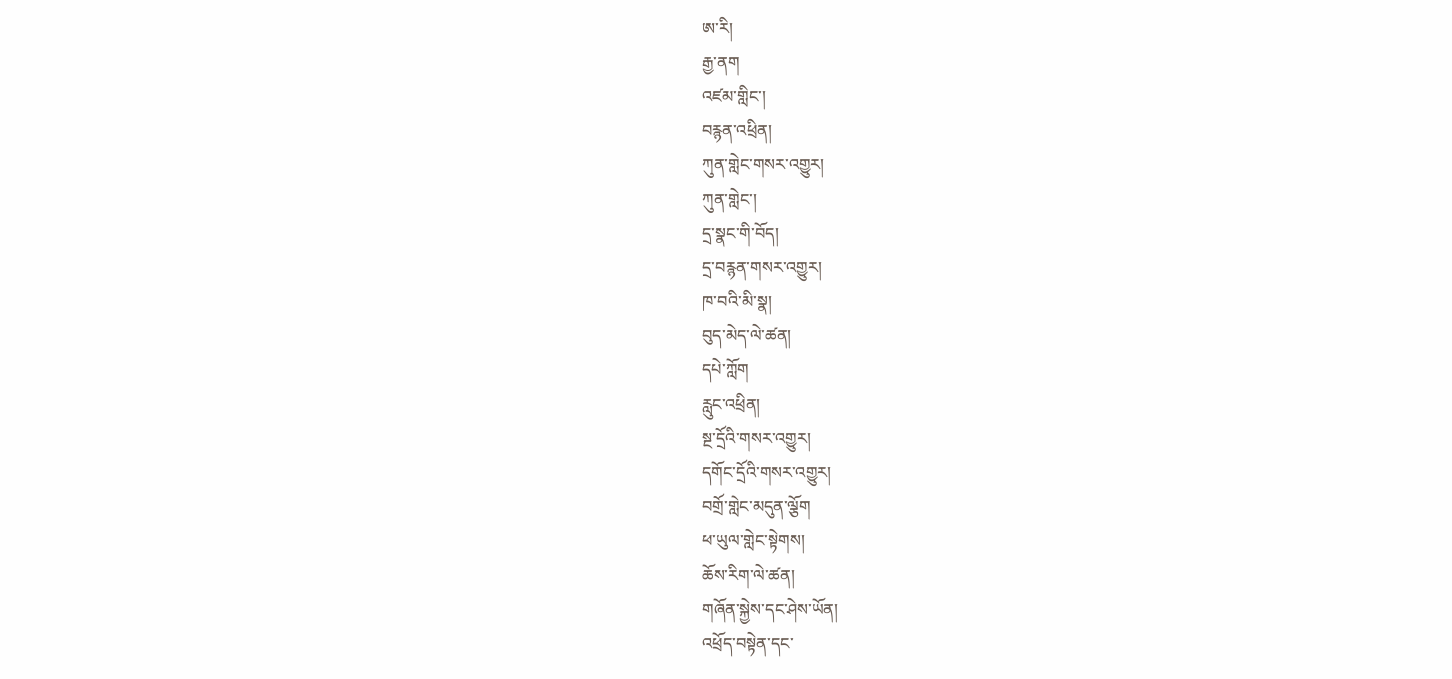ཨ་རི།
རྒྱ་ནག
འཛམ་གླིང་།
བརྙན་འཕྲིན།
ཀུན་གླེང་གསར་འགྱུར།
ཀུན་གླེང་།
དྲ་སྣང་གི་བོད།
དྲ་བརྙན་གསར་འགྱུར།
ཁ་བའི་མི་སྣ།
བུད་མེད་ལེ་ཚན།
དཔེ་ཀློག
རླུང་འཕྲིན།
སྔ་དྲོའི་གསར་འགྱུར།
དགོང་དྲོའི་གསར་འགྱུར།
བགྲོ་གླེང་མདུན་ལྕོག
ཕ་ཡུལ་གླེང་སྟེགས།
ཆོས་རིག་ལེ་ཚན།
གཞོན་སྐྱེས་དང་ཤེས་ཡོན།
འཕྲོད་བསྟེན་དང་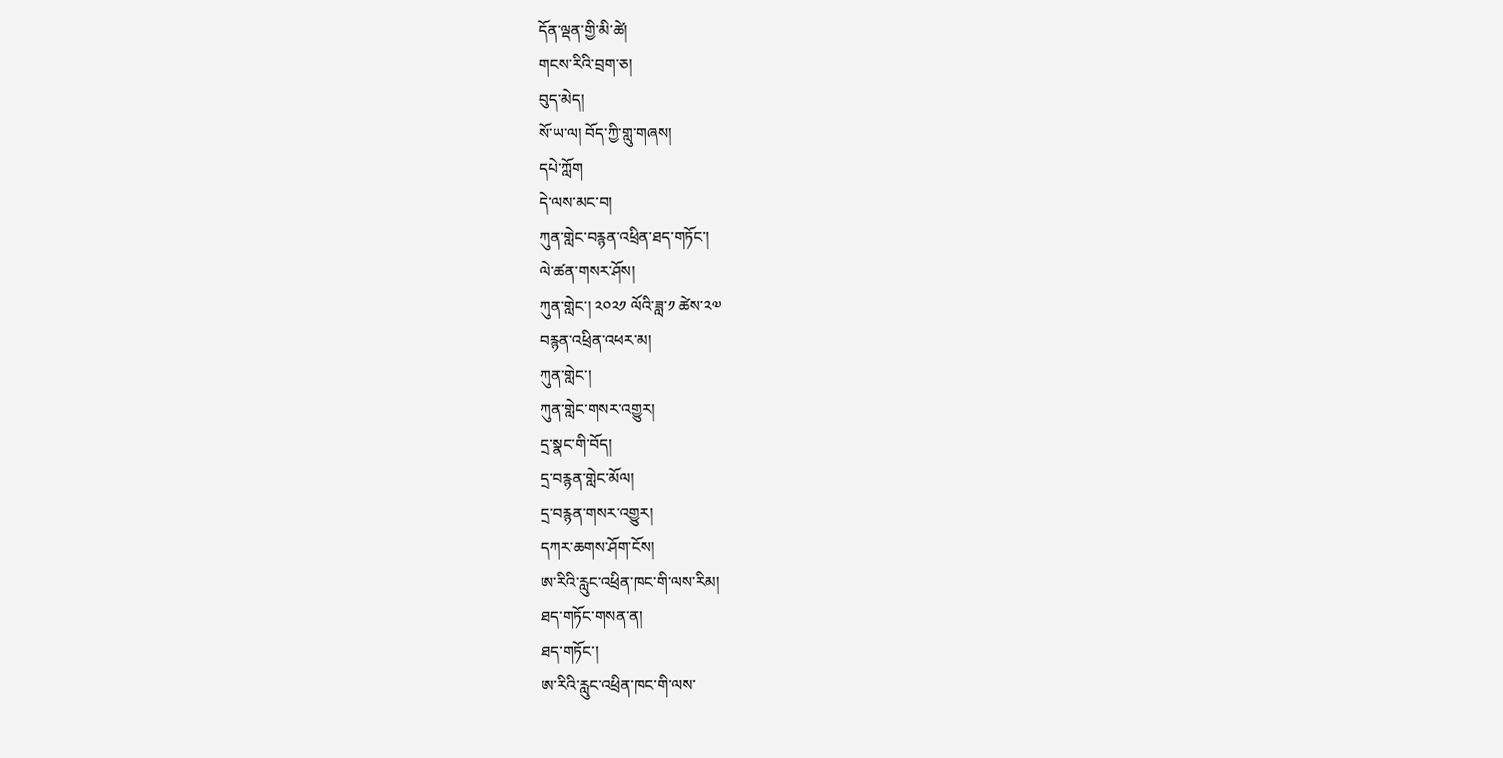དོན་ལྡན་གྱི་མི་ཚེ།
གངས་རིའི་བྲག་ཅ།
བུད་མེད།
སོ་ཡ་ལ། བོད་ཀྱི་གླུ་གཞས།
དཔེ་ཀློག
དེ་ལས་མང་བ།
ཀུན་གླེང་བརྙན་འཕྲིན་ཐད་གཏོང་།
ལེ་ཚན་གསར་ཤོས།
ཀུན་གླེང་། ༢༠༢༡ ལོའི་ཟླ་༡ ཚེས་༢༧
བརྙན་འཕྲིན་འཕར་མ།
ཀུན་གླེང་།
ཀུན་གླེང་གསར་འགྱུར།
དྲ་སྣང་གི་བོད།
དྲ་བརྙན་གླེང་མོལ།
དྲ་བརྙན་གསར་འགྱུར།
དཀར་ཆགས་ཤོག་ངོས།
ཨ་རིའི་རླུང་འཕྲིན་ཁང་གི་ལས་རིམ།
ཐད་གཏོང་གསན་ན།
ཐད་གཏོང་།
ཨ་རིའི་རླུང་འཕྲིན་ཁང་གི་ལས་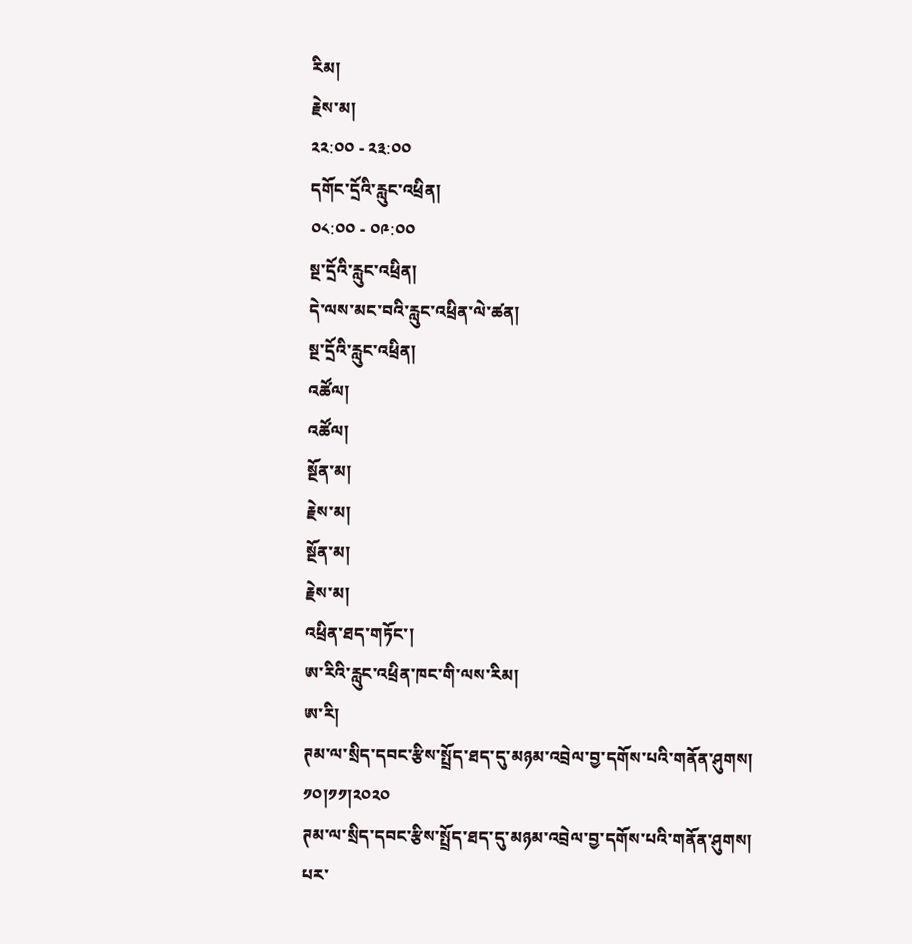རིམ།
རྗེས་མ།
༢༢:༠༠ - ༢༣:༠༠
དགོང་དྲོའི་རླུང་འཕྲིན།
༠༨:༠༠ - ༠༩:༠༠
སྔ་དྲོའི་རླུང་འཕྲིན།
དེ་ལས་མང་བའི་རླུང་འཕྲིན་ལེ་ཚན།
སྔ་དྲོའི་རླུང་འཕྲིན།
འཚོལ།
འཚོལ།
སྔོན་མ།
རྗེས་མ།
སྔོན་མ།
རྗེས་མ།
འཕྲིན་ཐད་གཏོང་།
ཨ་རིའི་རླུང་འཕྲིན་ཁང་གི་ལས་རིམ།
ཨ་རི།
ཊམ་ལ་སྲིད་དབང་རྩིས་སྤྲོད་ཐད་དུ་མཉམ་འབྲེལ་བྱ་དགོས་པའི་གནོན་ཤུགས།
༡༠།༡༡།༢༠༢༠
ཊམ་ལ་སྲིད་དབང་རྩིས་སྤྲོད་ཐད་དུ་མཉམ་འབྲེལ་བྱ་དགོས་པའི་གནོན་ཤུགས།
པར་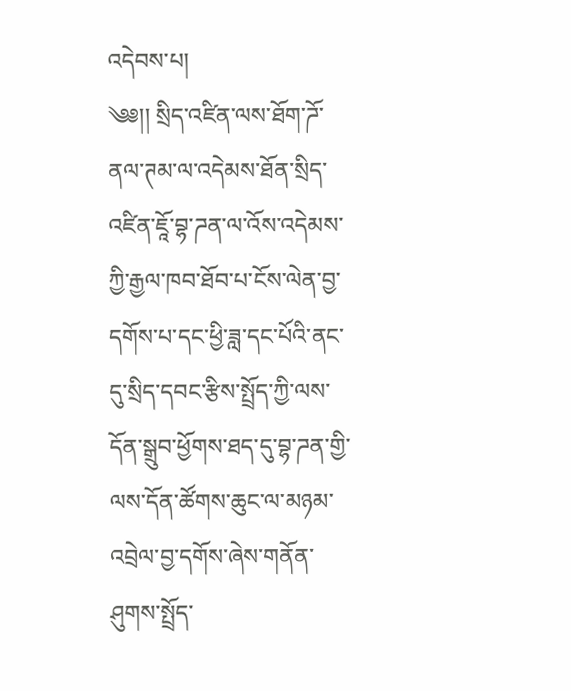འདེབས་པ།
༄༅།། སྲིད་འཛིན་ལས་ཐོག་ཌོ་ནལ་ཊམ་ལ་འདེམས་ཐོན་སྲིད་འཛིན་ཇཱོ་བྷ་ཌན་ལ་འོས་འདེམས་ཀྱི་རྒྱལ་ཁབ་ཐོབ་པ་ངོས་ལེན་བྱ་དགོས་པ་དང་ཕྱི་ཟླ་དང་པོའི་ནང་དུ་སྲིད་དབང་རྩིས་སྤྲོད་ཀྱི་ལས་དོན་སྒྲུབ་ཕྱོགས་ཐད་དུ་བྷ་ཌན་གྱི་ལས་དོན་ཚོགས་ཆུང་ལ་མཉམ་འབྲེལ་བྱ་དགོས་ཞེས་གནོན་ཤུགས་སྤྲོད་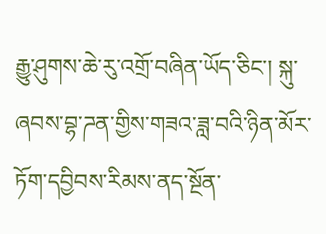རྒྱུ་ཤུགས་ཆེ་རུ་འགྲོ་བཞིན་ཡོད་ཅིང་། སྐུ་ཞབས་བྷ་ཌན་གྱིས་གཟའ་ཟླ་བའི་ཉིན་མོར་ཏོག་དབྱིབས་རིམས་ནད་སྔོན་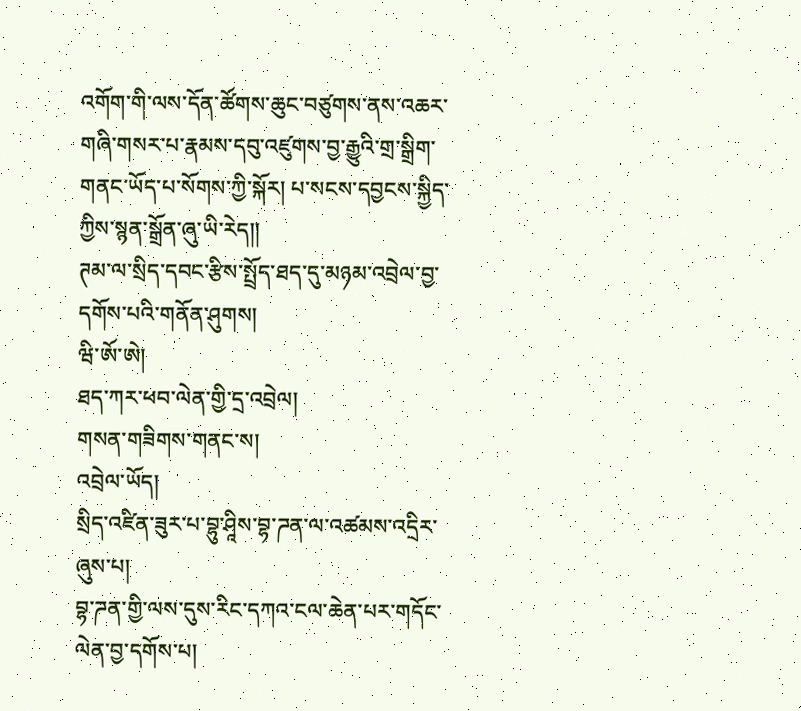འགོག་གི་ལས་དོན་ཚོགས་ཆུང་བཙུགས་ནས་འཆར་གཞི་གསར་པ་རྣམས་དབུ་འཛུགས་བྱ་རྒྱུའི་གྲ་སྒྲིག་གནང་ཡོད་པ་སོགས་ཀྱི་སྐོར། པ་སངས་དབྱངས་སྐྱིད་ཀྱིས་སྙན་སྒྲོན་ཞུ་ཡི་རེད།།
ཊམ་ལ་སྲིད་དབང་རྩིས་སྤྲོད་ཐད་དུ་མཉམ་འབྲེལ་བྱ་དགོས་པའི་གནོན་ཤུགས།
ཝི་ཨོ་ཨེ།
ཐད་ཀར་ཕབ་ལེན་གྱི་དྲ་འབྲེལ།
གསན་གཟིགས་གནང་ས།
འབྲེལ་ཡོད།
སྲིད་འཛིན་ཟུར་པ་བྷུ་ཤཱིས་བྷ་ཌན་ལ་འཚམས་འདྲིར་ཞུས་པ།
བྷ་ཌན་གྱི་ལས་དུས་རིང་དཀའ་ངལ་ཆེན་པར་གདོང་ལེན་བྱ་དགོས་པ།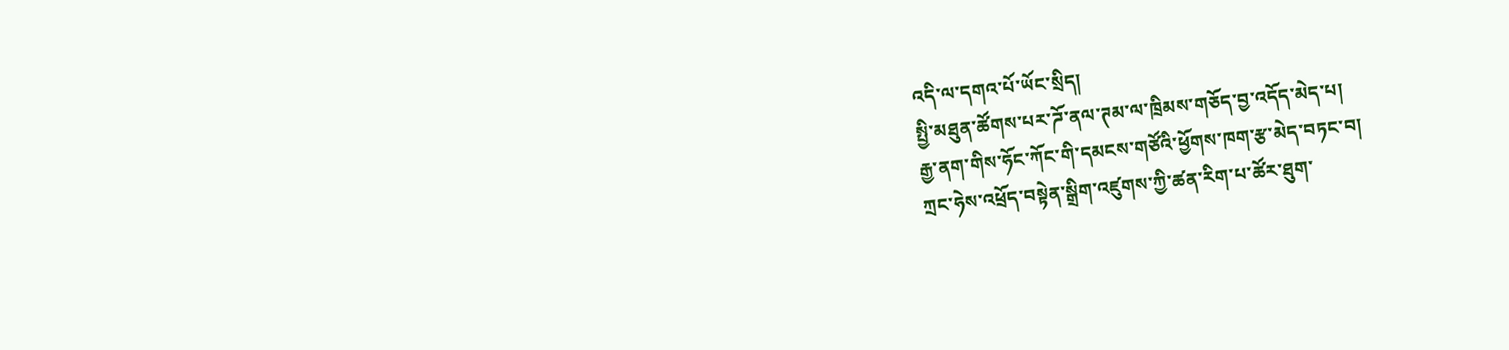འདི་ལ་དགའ་པོ་ཡོང་སྲིད།
སྤྱི་མཐུན་ཚོགས་པར་ཌོ་ནལ་ཊམ་ལ་ཁྲིམས་གཅོད་བྱ་འདོད་མེད་པ།
རྒྱ་ནག་གིས་ཧོང་ཀོང་གི་དམངས་གཙོའི་ཕྱོགས་ཁག་རྩ་མེད་བཏང་བ།
ཀྲང་ཧེས་འཕྲོད་བསྟེན་སྒྲིག་འཛུགས་ཀྱི་ཚན་རིག་པ་ཚོར་ཐུག་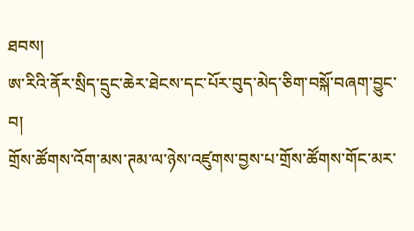ཐབས།
ཨ་རིའི་ནོར་སྲིད་དྲུང་ཆེར་ཐེངས་དང་པོར་བུད་མེད་ཅིག་བསྐོ་བཞག་བྱུང་བ།
གྲོས་ཚོགས་འོག་མས་ཊམ་ལ་ཉེས་འཛུགས་བྱས་པ་གྲོས་ཚོགས་གོང་མར་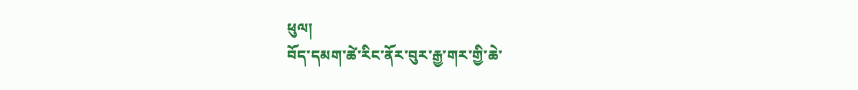ཕུལ།
བོད་དམག་ཚེ་རིང་ནོར་བུར་རྒྱ་གར་གྱི་ཆེ་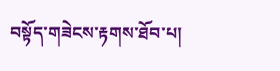བསྟོད་གཟེངས་རྟགས་ཐོབ་པ།